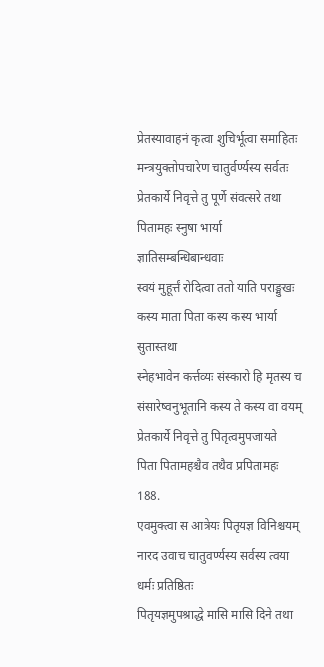प्रेतस्यावाहनं कृत्वा शुचिर्भूत्वा समाहितः
मन्त्रयुक्तोपचारेण चातुर्वर्ण्यस्य सर्वतः
प्रेतकार्ये निवृत्ते तु पूर्णे संवत्सरे तथा
पितामहः स्नुषा भार्या ज्ञातिसम्बन्धिबान्धवाः
स्वयं मुहूर्त्तं रोदित्वा ततो याति पराङ्मुखः
कस्य माता पिता कस्य कस्य भार्या सुतास्तथा
स्नेहभावेन कर्त्तव्यः संस्कारो हि मृतस्य च
संसारेष्वनुभूतानि कस्य ते कस्य वा वयम्
प्रेतकार्ये निवृत्ते तु पितृत्वमुपजायते
पिता पितामहश्चैव तथैव प्रपितामहः 188.
एवमुक्त्वा स आत्रेयः पितृयज्ञ विनिश्चयम्
नारद उवाच चातुवर्ण्यस्य सर्वस्य त्वया धर्मः प्रतिष्ठितः
पितृयज्ञमुपश्राद्धे मासि मासि दिने तथा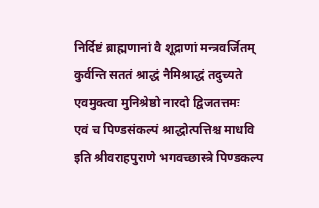निर्दिष्टं ब्राह्मणानां वै शूद्राणां मन्त्रवर्जितम्
कुर्वन्ति सततं श्राद्धं नैमिश्राद्धं तदुच्यते
एवमुक्त्वा मुनिश्रेष्ठो नारदो द्विजतत्तमः
एवं च पिण्डसंकल्पं श्राद्धोत्पत्तिश्च माधवि
इति श्रीवराहपुराणे भगवच्छास्त्रे पिण्डकल्प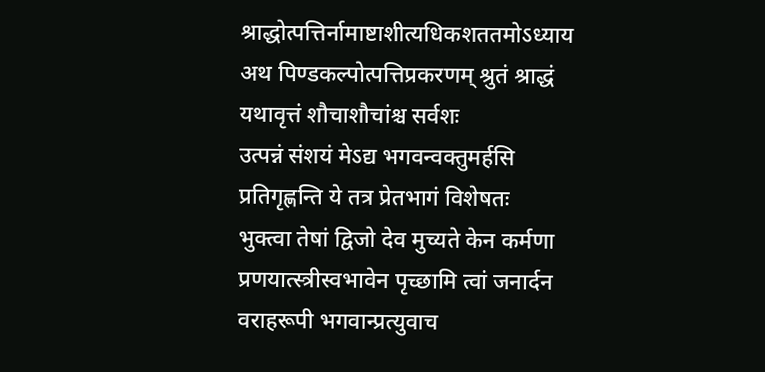श्राद्धोत्पत्तिर्नामाष्टाशीत्यधिकशततमोऽध्याय
अथ पिण्डकल्पोत्पत्तिप्रकरणम् श्रुतं श्राद्धं यथावृत्तं शौचाशौचांश्च सर्वशः
उत्पन्नं संशयं मेऽद्य भगवन्वक्तुमर्हसि
प्रतिगृह्णन्ति ये तत्र प्रेतभागं विशेषतः
भुक्त्वा तेषां द्विजो देव मुच्यते केन कर्मणा
प्रणयात्स्त्रीस्वभावेन पृच्छामि त्वां जनार्दन
वराहरूपी भगवान्प्रत्युवाच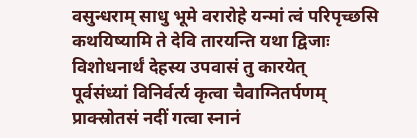वसुन्धराम् साधु भूमे वरारोहे यन्मां त्वं परिपृच्छसि
कथयिष्यामि ते देवि तारयन्ति यथा द्विजाः
विशोधनार्थं देहस्य उपवासं तु कारयेत्
पूर्वसंध्यां विनिर्वर्त्य कृत्वा चैवाग्नितर्पणम्
प्राक्स्रोतसं नदीं गत्वा स्नानं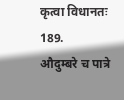कृत्वा विधानतः 189.
औदुम्बरे च पात्रे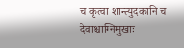च कृत्वा शान्त्युदकानि च
देवाश्चाग्निमुखाः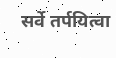सर्वे तर्पयित्वा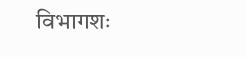विभागशः